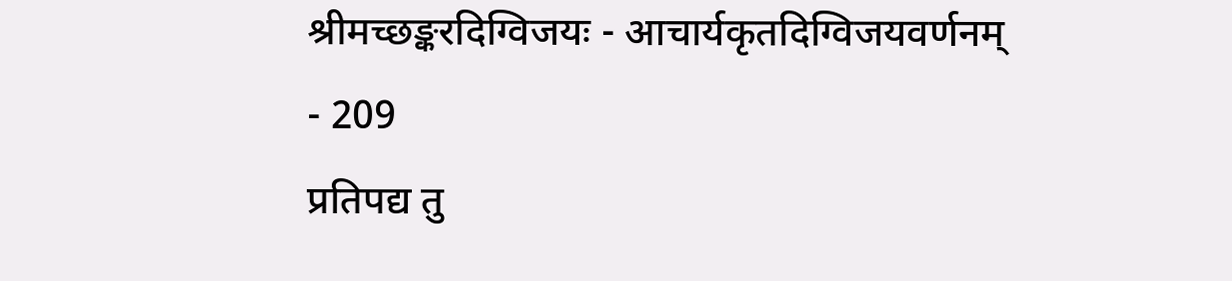श्रीमच्छङ्करदिग्विजयः - आचार्यकृतदिग्विजयवर्णनम् - 209
प्रतिपद्य तु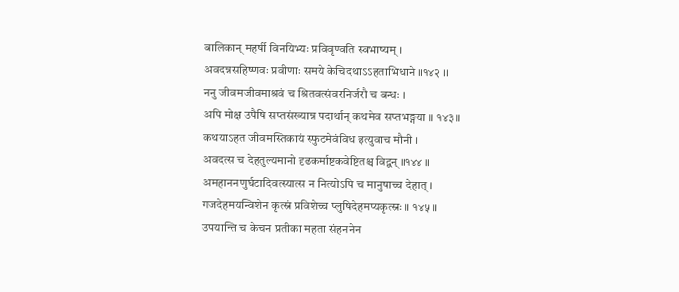बालिकान् महर्षी विनयिभ्यः प्रविवृण्वति स्वभाष्यम् ।
अवदन्नसहिष्णवः प्रवीणाः समये केचिदथाऽऽहताभिधाने ॥१४२ ।।
ननु जीवमजीवमाश्रवं च श्रितवत्संवरनिर्जरौ च बन्धः ।
अपि मोक्ष उपैषि सप्तसंख्यान्न पदार्थान् कथमेव सप्तभङ्गया ॥ १४३॥
कथयाऽहत जीवमस्तिकायं स्फुटमेवंविध इत्युवाच मौनी ।
अवदत्स च देहतुल्यमानो दृढकर्माष्टकवेष्टितश्च विद्वन् ॥१४४ ॥
अमहाननणुर्घटादिवत्स्यात्स न नित्योऽपि च मानुषाच्च देहात् ।
गजदेहमयन्विशेन कृत्स्नं प्रविशेच्च प्लुषिदेहमप्यकृत्स्नः ॥ १४५ ॥
उपयान्ति च केचन प्रतीका महता संहननेन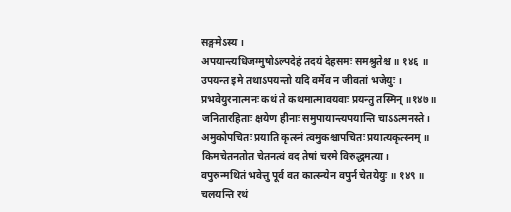सङ्गमेऽस्य ।
अपयान्त्यधिजग्मुषोऽल्पदेहं तदयं देहसमः समश्रुतेश्च ॥ १४६ ॥
उपयन्त इमे तथाऽपयन्तो यदि वर्मेव न जीवतां भजेयुः ।
प्रभवेयुरनात्मनः कथं ते कथमात्मावयवाः प्रयन्तु तस्मिन् ॥१४७॥
जनितारहिताः क्षयेण हीनाः समुपायान्त्यपयान्ति चाऽऽत्मनस्ते।
अमुकोपचितः प्रयाति कृत्स्नं त्वमुकश्चापचितः प्रयात्यकृत्स्नम् ॥
किमचेतनतोत चेतनत्वं वद तेषां चरमे विरुद्धमत्या।
वपुरुन्मथितं भवेत्तु पूर्व वत कात्स्न्येन वपुर्न चेतयेयुः ॥ १४९ ॥
चलयन्ति रथं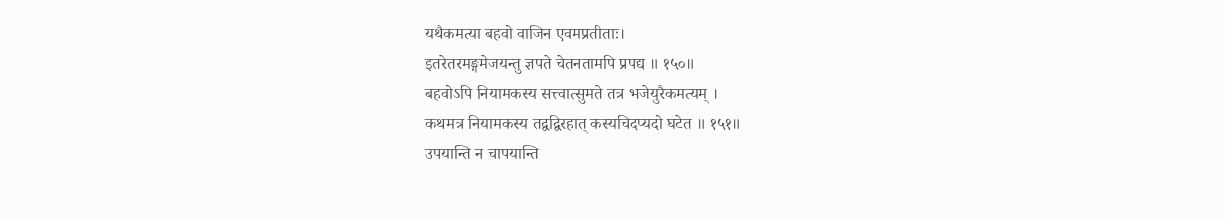यथैकमत्या बहवो वाजिन एवमप्रतीताः।
इतरेतरमङ्गमेजयन्तु ज्ञपते चेतनतामपि प्रपद्य ॥ १५०॥
बहवोऽपि नियामकस्य सत्त्वात्सुमते तत्र भजेयुरैकमत्यम् ।
कथमत्र नियामकस्य तद्वद्विरहात् कस्यचिदप्यदो घटेत ॥ १५१॥
उपयान्ति न चापयान्ति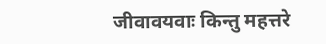जीवावयवाः किन्तु महत्तरे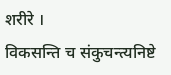शरीरे ।
विकसन्ति च संकुचन्त्यनिष्टे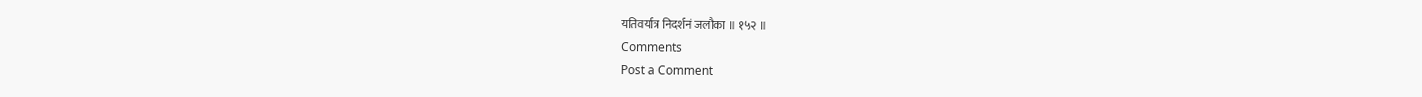यतिवर्यात्र निदर्शनं जलौका ॥ १५२ ॥
Comments
Post a Comment